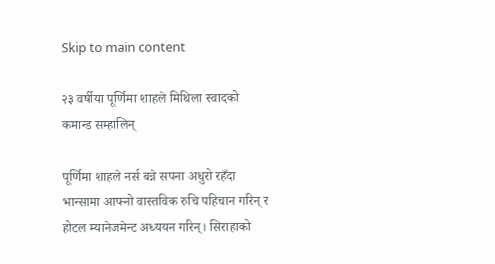Skip to main content

२३ वर्षीया पूर्णिमा शाहले मिथिला स्वादको कमान्ड सम्हालिन्

पूर्णिमा शाहले नर्स बन्ने सपना अधुरो रहँदा भान्सामा आफ्नो वास्तविक रुचि पहिचान गरिन् र होटल म्यानेजमेन्ट अध्ययन गरिन्। सिराहाको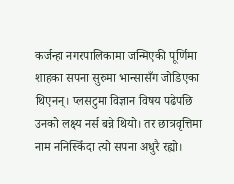कर्जन्हा नगरपालिकामा जन्मिएकी पूर्णिमा शाहका सपना सुरुमा भान्सासँग जोडिएका थिएनन्। प्लसटुमा विज्ञान विषय पढेपछि उनको लक्ष्य नर्स बन्ने थियो। तर छात्रवृत्तिमा नाम ननिस्किँदा त्यो सपना अधुरै रह्यो।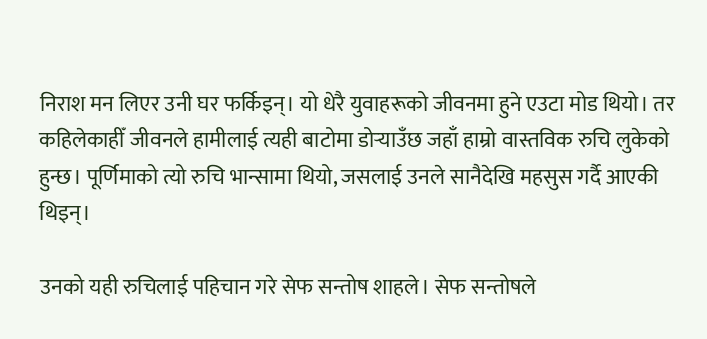निराश मन लिएर उनी घर फर्किइन्। यो धेरै युवाहरूको जीवनमा हुने एउटा मोड थियो। तर कहिलेकाहीँ जीवनले हामीलाई त्यही बाटोमा डोर्‍याउँछ जहाँ हाम्रो वास्तविक रुचि लुकेको हुन्छ। पूर्णिमाको त्यो रुचि भान्सामा थियो, जसलाई उनले सानैदेखि महसुस गर्दै आएकी थिइन्।

उनको यही रुचिलाई पहिचान गरे सेफ सन्तोष शाहले। सेफ सन्तोषले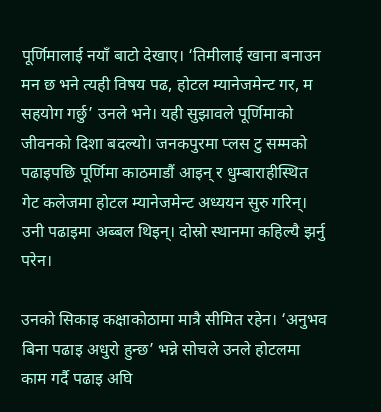पूर्णिमालाई नयाँ बाटो देखाए। ‘तिमीलाई खाना बनाउन मन छ भने त्यही विषय पढ, होटल म्यानेजमेन्ट गर, म सहयोग गर्छु’ उनले भने। यही सुझावले पूर्णिमाको जीवनको दिशा बदल्यो। जनकपुरमा प्लस टु सम्मको पढाइपछि पूर्णिमा काठमाडौं आइन् र धुम्बाराहीस्थित गेट कलेजमा होटल म्यानेजमेन्ट अध्ययन सुरु गरिन्। उनी पढाइमा अब्बल थिइन्। दोस्रो स्थानमा कहिल्यै झर्नु परेन।

उनको सिकाइ कक्षाकोठामा मात्रै सीमित रहेन। ‘अनुभव बिना पढाइ अधुरो हुन्छ’ भन्ने सोचले उनले होटलमा काम गर्दै पढाइ अघि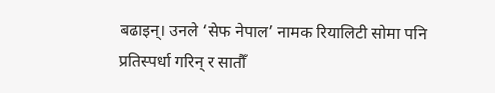बढाइन्। उनले ‘सेफ नेपाल’ नामक रियालिटी सोमा पनि प्रतिस्पर्धा गरिन् र सातौँ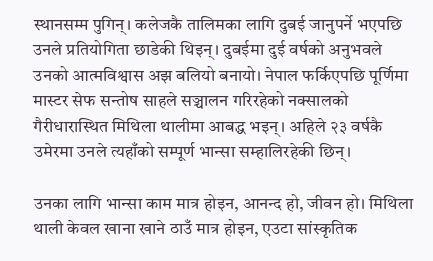स्थानसम्म पुगिन्। कलेजकै तालिमका लागि दुबई जानुपर्ने भएपछि उनले प्रतियोगिता छाडेकी थिइन्। दुबईमा दुई वर्षको अनुभवले उनको आत्मविश्वास अझ बलियो बनायो। नेपाल फर्किएपछि पूर्णिमा मास्टर सेफ सन्तोष साहले सञ्चालन गरिरहेको नक्सालको गैरीधारास्थित मिथिला थालीमा आबद्ध भइन्। अहिले २३ वर्षकै उमेरमा उनले त्यहाँको सम्पूर्ण भान्सा सम्हालिरहेकी छिन्।

उनका लागि भान्सा काम मात्र होइन, आनन्द हो, जीवन हो। मिथिला थाली केवल खाना खाने ठाउँ मात्र होइन, एउटा सांस्कृतिक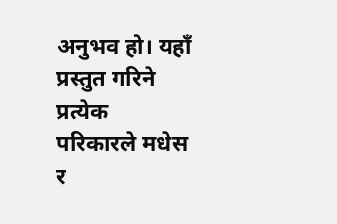अनुभव हो। यहाँ प्रस्तुत गरिने प्रत्येक परिकारले मधेस र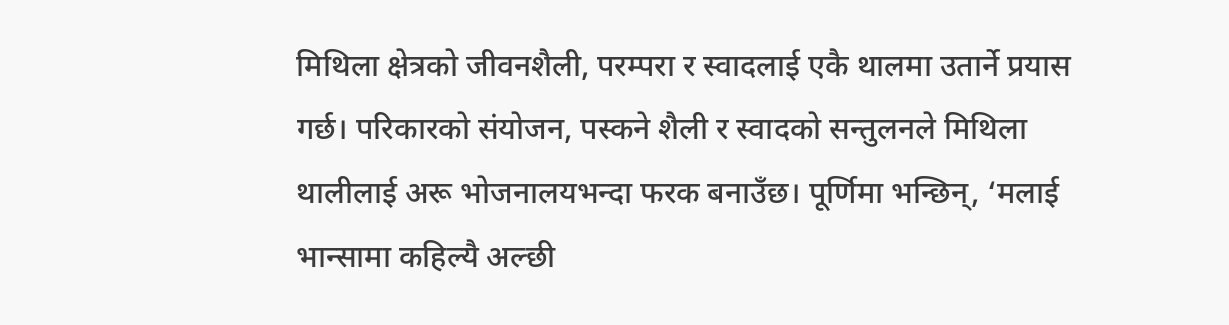मिथिला क्षेत्रको जीवनशैली, परम्परा र स्वादलाई एकै थालमा उतार्ने प्रयास गर्छ। परिकारको संयोजन, पस्कने शैली र स्वादको सन्तुलनले मिथिला थालीलाई अरू भोजनालयभन्दा फरक बनाउँछ। पूर्णिमा भन्छिन्, ‘मलाई भान्सामा कहिल्यै अल्छी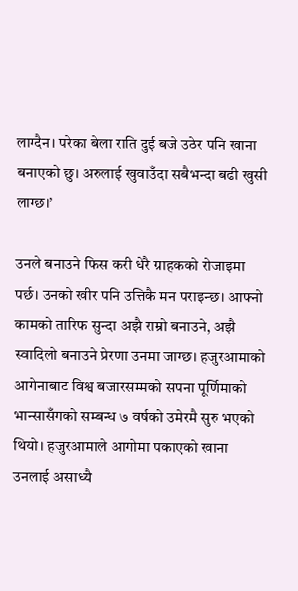लाग्दैन। परेका बेला राति दुई बजे उठेर पनि खाना बनाएको छु। अरुलाई खुवाउँदा सबैभन्दा बढी खुसी लाग्छ।’

उनले बनाउने फिस करी धेरै ग्राहकको रोजाइमा पर्छ। उनको खीर पनि उत्तिकै मन पराइन्छ। आफ्नो कामको तारिफ सुन्दा अझै राम्रो बनाउने, अझै स्वादिलो बनाउने प्रेरणा उनमा जाग्छ। हजुरआमाको आगेनाबाट विश्व बजारसम्मको सपना पूर्णिमाको भान्सासँगको सम्बन्ध ७ वर्षको उमेरमै सुरु भएको थियो। हजुरआमाले आगोमा पकाएको खाना उनलाई असाध्यै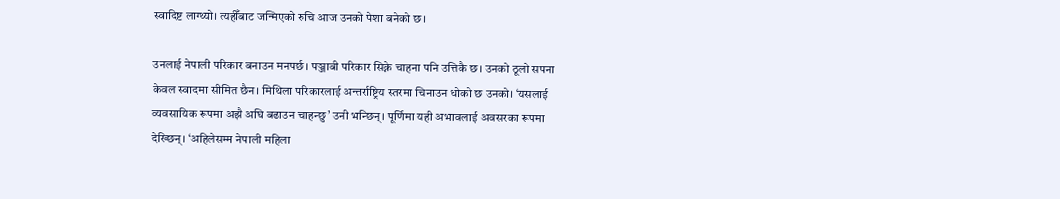स्वादिष्ट लाग्थ्यो। त्यहीँबाट जन्मिएको रुचि आज उनको पेशा बनेको छ।

उनलाई नेपाली परिकार बनाउन मनपर्छ। पञ्जाबी परिकार सिक्ने चाहना पनि उत्तिकै छ। उनको ठूलो सपना केवल स्वादमा सीमित छैन। मिथिला परिकारलाई अन्तर्राष्ट्रिय स्तरमा चिनाउन धोको छ उनको। ‘यसलाई व्यवसायिक रूपमा अझै अघि बढाउन चाहन्छु’ उनी भन्छिन्। पूर्णिमा यही अभावलाई अवसरका रूपमा देख्छिन्। ‘अहिलेसम्म नेपाली महिला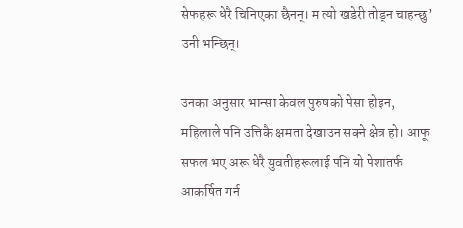सेफहरू धेरै चिनिएका छैनन्। म त्यो खडेरी तोड्न चाहन्छु’ उनी भन्छिन्।

उनका अनुसार भान्सा केवल पुरुषको पेसा होइन, महिलाले पनि उत्तिकै क्षमता देखाउन सक्ने क्षेत्र हो। आफू सफल भए अरू धेरै युवतीहरूलाई पनि यो पेशातर्फ आकर्षित गर्न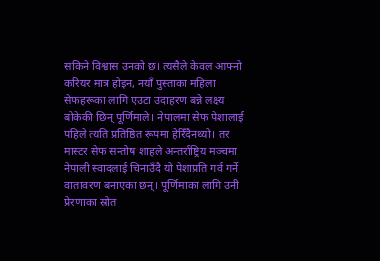सकिने विश्वास उनको छ। त्यसैले केवल आफ्नो करियर मात्र होइन, नयाँ पुस्ताका महिला सेफहरूका लागि एउटा उदाहरण बन्ने लक्ष्य बोकेकी छिन् पूर्णिमाले। नेपालमा सेफ पेशालाई पहिले त्यति प्रतिष्ठित रूपमा हेरिँदैनथ्यो। तर मास्टर सेफ सन्तोष शाहले अन्तर्राष्ट्रिय मञ्चमा नेपाली स्वादलाई चिनाउँदै यो पेशाप्रति गर्व गर्ने वातावरण बनाएका छन्। पूर्णिमाका लागि उनी प्रेरणाका स्रोत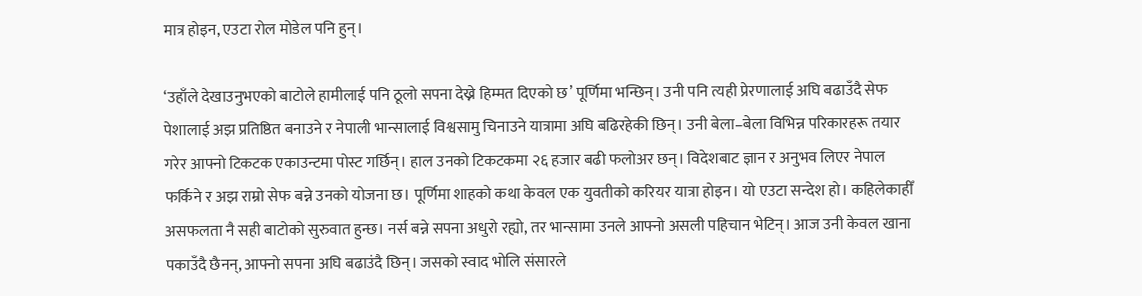मात्र होइन, एउटा रोल मोडेल पनि हुन्।

‘उहाँले देखाउनुभएको बाटोले हामीलाई पनि ठूलो सपना देख्ने हिम्मत दिएको छ’ पूर्णिमा भन्छिन्। उनी पनि त्यही प्रेरणालाई अघि बढाउँदै सेफ पेशालाई अझ प्रतिष्ठित बनाउने र नेपाली भान्सालाई विश्वसामु चिनाउने यात्रामा अघि बढिरहेकी छिन्। उनी बेला–बेला विभिन्न परिकारहरू तयार गरेर आफ्नो टिकटक एकाउन्टमा पोस्ट गर्छिन्। हाल उनको टिकटकमा २६ हजार बढी फलोअर छन्। विदेशबाट ज्ञान र अनुभव लिएर नेपाल फर्किने र अझ राम्रो सेफ बन्ने उनको योजना छ। पूर्णिमा शाहको कथा केवल एक युवतीको करियर यात्रा होइन। यो एउटा सन्देश हो। कहिलेकाहीँ असफलता नै सही बाटोको सुरुवात हुन्छ। नर्स बन्ने सपना अधुरो रह्यो, तर भान्सामा उनले आफ्नो असली पहिचान भेटिन्। आज उनी केवल खाना पकाउँदै छैनन्, आफ्नो सपना अघि बढाउंदै छिन्। जसको स्वाद भोलि संसारले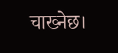चाख्नेछ।